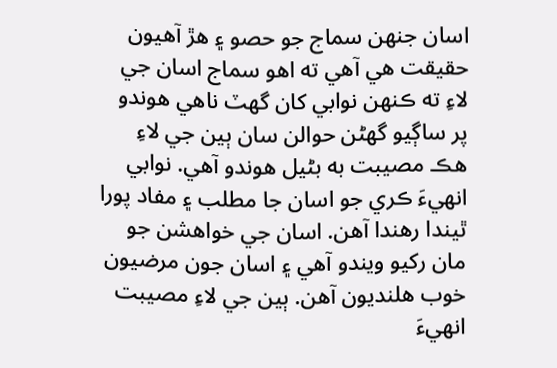اسان جنھن سماج جو حصو ۽ ھڙ آھيون حقيقت ھي آھي ته اھو سماج اسان جي لاءِ ته ڪنھن نوابي کان گھٽ ناھي ھوندو پر ساڳيو گھڻن حوالن سان ٻين جي لاءِ ھڪ مصيبت به بڻيل ھوندو آھي. نوابي انھيءَ ڪري جو اسان جا مطلب ۽ مفاد پورا ٿيندا رھندا آھن. اسان جي خواھشن جو مان رکيو ويندو آھي ۽ اسان جون مرضيون خوب ھلنديون آھن. ٻين جي لاءِ مصيبت انھيءَ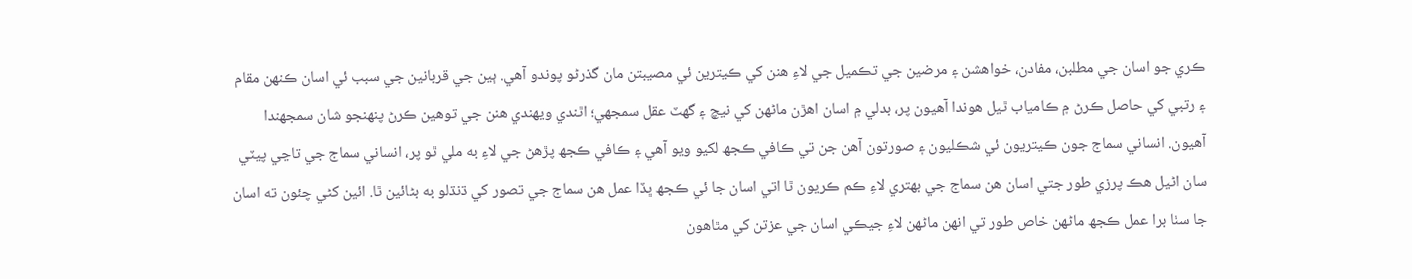ڪري جو اسان جي مطلبن، مفادن، خواھشن ۽ مرضين جي تڪميل جي لاءِ ھنن کي ڪيترين ئي مصيبتن مان گذرڻو پوندو آھي. ٻين جي قربانين جي سبب ئي اسان ڪنھن مقام ۽ رتبي کي حاصل ڪرڻ ۾ ڪامياب ٿيل ھوندا آھيون پر، بدلي ۾ اسان اھڙن ماڻھن کي نيچ ۽ گھٽ عقل سمجھي؛ اٿندي ويھندي ھنن جي توھين ڪرڻ پنھنجو شان سمجھندا آھيون. انساني سماج جون ڪيتريون ئي شڪليون ۽ صورتون آھن جن تي ڪافي ڪجھ لکيو ويو آھي ۽ ڪافي ڪجھ پڙھڻ جي لاءِ به ملي ٿو پر، انساني سماج جي تاڃي پيٽي سان اڻيل ھڪ پرزي طور جتي اسان ھن سماج جي بھتري لاءِ ڪم ڪريون ٿا اتي اسان جا ئي ڪجھ ڀڏا عمل ھن سماج جي تصور کي ڌنڌلو به بڻائين ٿا. ائين کڻي چئون ته اسان جا سٺا برا عمل ڪجھ ماڻھن خاص طور تي انھن ماڻھن لاءِ جيڪي اسان جي عزتن کي مٿاھون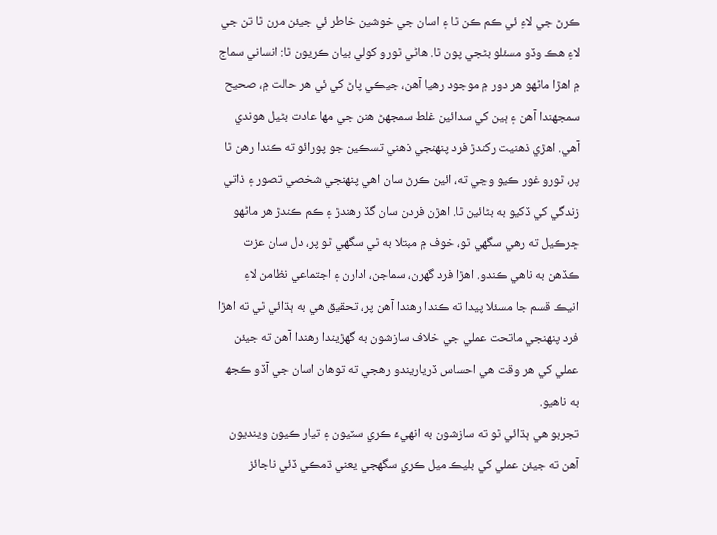ڪرڻ جي لاءِ ئي ڪم ڪن ٿا ۽ اسان جي خوشين خاطر ئي جيئن مرن ٿا تن جي لاءِ ھڪ وڏو مسئلو بڻجي پون ٿا. ھاڻي ٿورو کولي بيان ڪريون ٿا: انساني سماج ۾ اهڙا ماڻهو هر دور ۾ موجود رهيا آهن، جيڪي پاڻ کي ئي هر حالت ۾، صحيح سمجهندا آهن ۽ ٻين کي سدائين غلط سمجهڻ ھنن جي مھا عادت بڻيل ھوندي آهي. اهڙي ذهنيت رکندڙ فرد پنھنجي ذھني تسڪين جو پورائو ته ڪندا رھن ٿا پر، ٿورو غور ڪيو وڃي ته، ائين ڪرڻ سان اھي پنهنجي شخصي تصور ۽ ذاتي زندگي کي ڏکيو به بڻائين ٿا. اھڙن فردن سان گڏ رھندڙ ۽ ڪم ڪندڙ ھر ماڻھو ڇرڪيل ته رھي سگھي ٿو، خوف ۾ مبتلا به ٿي سگھي ٿو پر، دل سان عزت ڪڏھن به ناھي ڪندو. اھڙا فرد گھرن، سماجن، ادارن ۽ اجتماعي نظامن لاءِ انيڪ قسم جا مسئلا پيدا ته ڪندا رھندا آهن پر، تحقيق ھي به ٻڌائي ٿي ته اھڙا فرد پنھنجي ماتحت عملي جي خلاف سازشون به گھڙيندا رھندا آھن ته جيئن عملي کي ھر وقت ھي احساس ڏرياريندو رھجي ته توھان اسان جي آڏو ڪجھ به ناھيو.
تجربو ھي ٻڌائي ٿو ته سازشون به انھيءَ ڪري سٽيون ۽ تيار ڪيون وينديون آھن ته جيئن عملي کي بليڪ ميل ڪري سگھجي يعني ڌمڪي ڏئي ناجائز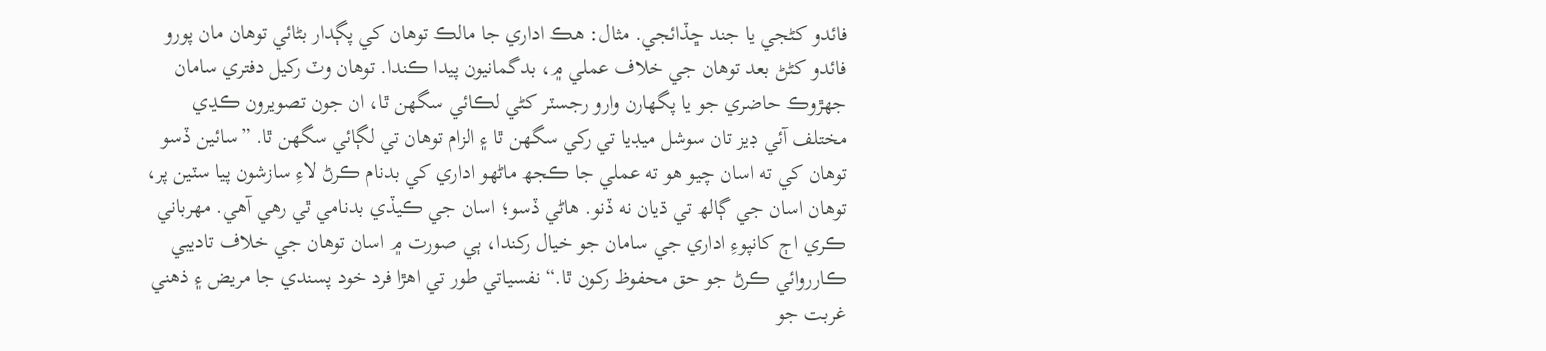فائدو کڻجي يا جند ڇڏائجي. مثال: ھڪ اداري جا مالڪ توھان کي پڳدار بڻائي توھان مان پورو فائدو کڻڻ بعد توھان جي خلاف عملي ۾، بدگمانيون پيدا ڪندا. توھان وٽ رکيل دفتري سامان جھڙوڪ حاضري جو يا پگھارن وارو رجسٽر کڻي لڪائي سگھن ٿا، ان جون تصويرون ڪڍي مختلف آئي ڊيز تان سوشل ميڊيا تي رکي سگھن ٿا ۽ الزام توھان تي لڳائي سگھن ٿا. ”سائين ڏسو توھان کي ته اسان چيو ھو ته عملي جا ڪجھ ماڻھو اداري کي بدنام ڪرڻ لاءِ سازشون پيا سٽين پر، توھان اسان جي ڳالھ تي ڌيان نه ڏنو. ھاڻي ڏسو؛ اسان جي ڪيڏي بدنامي ٿي رھي آھي. مھرباني ڪري اڄ کانپوءِ اداري جي سامان جو خيال رکندا، ٻي صورت ۾ اسان توھان جي خلاف تاديبي ڪارروائي ڪرڻ جو حق محفوظ رکون ٿا.“ نفسياتي طور تي اهڙا فرد خود پسندي جا مريض ۽ ذهني غربت جو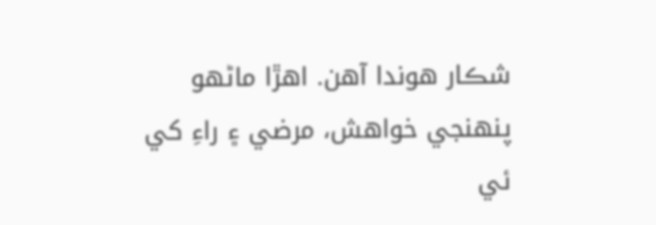شڪار ھوندا آھن. اهڙا ماڻهو پنهنجي خواھش، مرضي ۽ راءِ کي ئي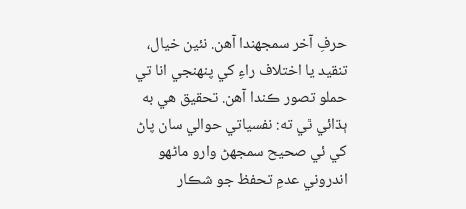حرفِ آخر سمجهندا آهن. نئين خيال، تنقيد يا اختلاف راءِ کي پنهنجي انا تي حملو تصور ڪندا آهن. تحقيق ھي به ٻڌائي ٿي ته: نفسياتي حوالي سان پاڻ کي ئي صحيح سمجهڻ وارو ماڻهو اندروني عدمِ تحفظ جو شڪار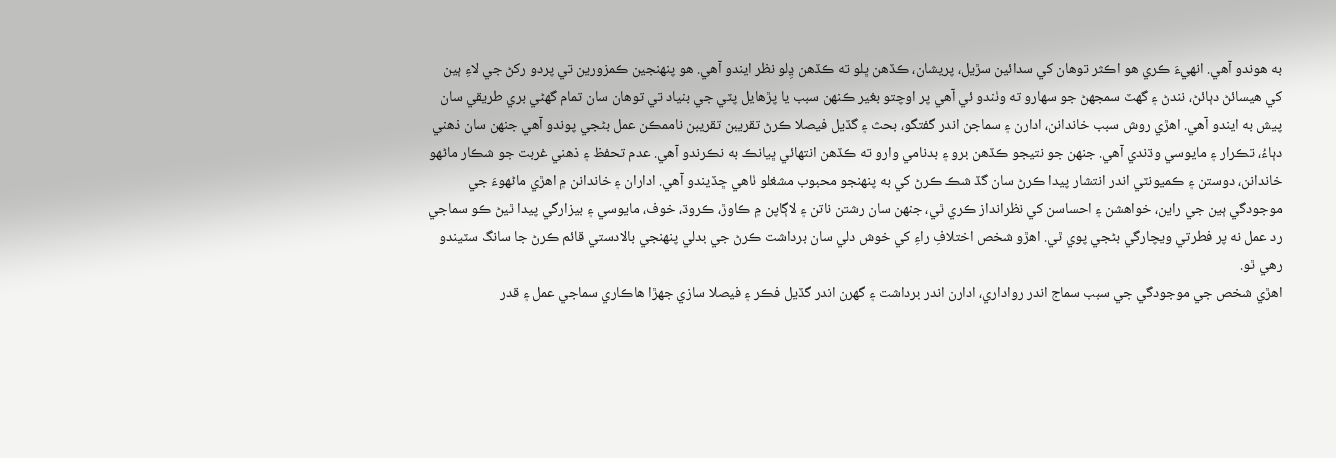به هوندو آهي. انھيءَ ڪري ھو اڪثر توھان کي سدائين سڙيل، پريشان، ڪڏھن ڀلو ته ڪڏھن ڍِلو نظر ايندو آھي. هو پنھنجين ڪمزورين تي پردو رکڻ جي لاءِ ٻين کي ھيسائڻ دٻائڻ، نندڻ ۽ گهٽ سمجهڻ جو سهارو ته وٺندو ئي آهي پر اوچتو بغير ڪنھن سبب يا پڙھايل پٽي جي بنياد تي توھان سان تمام گھڻي بري طريقي سان پيش به ايندو آھي. اهڙي روش سبب خاندانن، ادارن ۽ سماجن اندر گفتگو، بحث ۽ گڏيل فيصلا ڪرڻ تقريبن تقريبن ناممڪن عمل بڻجي پوندو آھي جنهن سان ذهني دٻاءُ، تڪرار ۽ مايوسي وڌندي آھي. جنھن جو نتيجو ڪڏھن برو ۽ بدنامي وارو ته ڪڏھن انتھائي ڀيانڪ به نڪرندو آھي. عدم تحفظ ۽ ذھني غربت جو شڪار ماڻهو خاندانن، دوستن ۽ ڪميونٽي اندر انتشار پيدا ڪرڻ سان گڏ شڪ ڪرڻ کي به پنھنجو محبوب مشغلو ٺاھي ڇڏيندو آھي. اداران ۽ خاندانن ۾ اهڙي ماڻھوءَ جي موجودگي ٻين جي راين، خواهشن ۽ احساسن کي نظرانداز ڪري ٿي، جنهن سان رشتن ناتن ۽ لاڳاپن ۾ ڪاوڙ، ڪروڌ، خوف، مايوسي ۽ بيزارگي پيدا ٿيڻ ڪو سماجي رد عمل نه پر فطرتي ويچارگي بڻجي پوي ٿي. اهڙو شخص اختلافِ راءِ کي خوش دلي سان برداشت ڪرڻ جي بدلي پنهنجي بالادستي قائم ڪرڻ جا سانگ سٽيندو رھي ٿو.
اھڙي شخص جي موجودگي جي سبب سماج اندر رواداري، ادارن اندر برداشت ۽ گھرن اندر گڏيل فڪر ۽ فيصلا سازي جهڙا ھاڪاري سماجي عمل ۽ قدر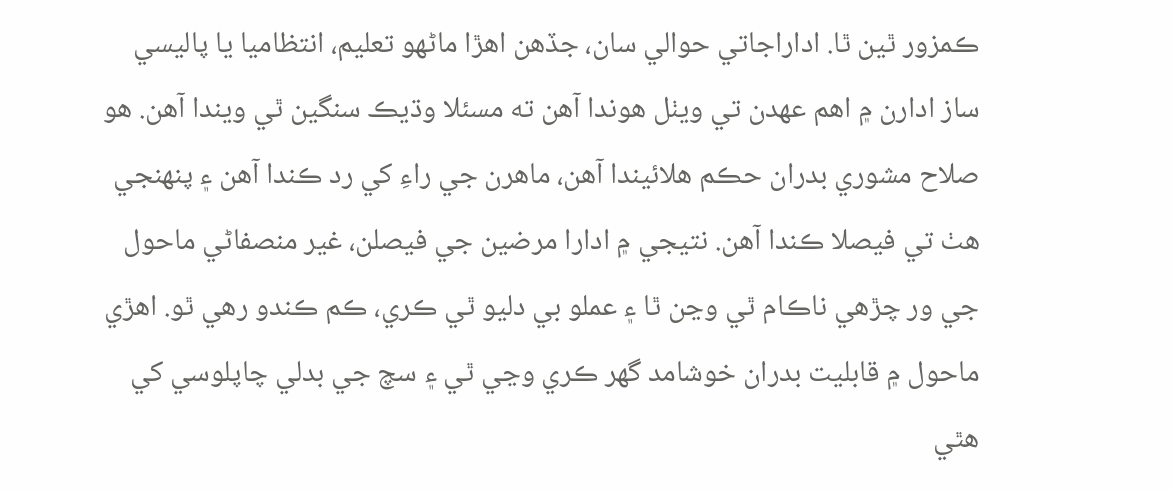ڪمزور ٿين ٿا. اداراجاتي حوالي سان، جڏهن اهڙا ماڻهو تعليم، انتظاميا يا پاليسي ساز ادارن ۾ اھم عهدن تي ويٺل ھوندا آهن ته مسئلا وڌيڪ سنگين ٿي ويندا آهن. هو صلاح مشوري بدران حڪم هلائيندا آهن، ماهرن جي راءِ کي رد ڪندا آهن ۽ پنهنجي ھٺ تي فيصلا ڪندا آهن. نتيجي ۾ ادارا مرضين جي فيصلن، غير منصفاڻي ماحول جي ور چڙھي ناڪام ٿي وڃن ٿا ۽ عملو بي دليو ٿي ڪري، ڪم ڪندو رھي ٿو. اهڙي ماحول ۾ قابليت بدران خوشامد گھر ڪري وڃي ٿي ۽ سچ جي بدلي چاپلوسي کي هٿي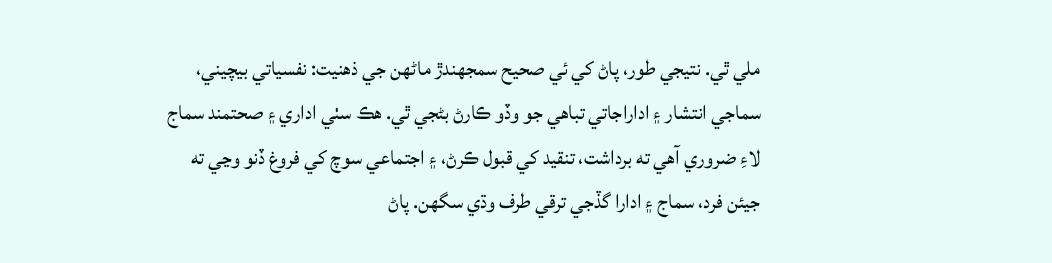ملي ٿي. نتيجي طور، پاڻ کي ئي صحيح سمجهندڙ ماڻهن جي ذهنيت: نفسياتي بيچيني، سماجي انتشار ۽ اداراجاتي تباھي جو وڏو ڪارڻ بڻجي ٿي. هڪ سٺي اداري ۽ صحتمند سماج لاءِ ضروري آهي ته برداشت، تنقيد کي قبول ڪرڻ، ۽ اجتماعي سوچ کي فروغ ڏنو وڃي ته جيئن فرد، سماج ۽ ادارا گڏجي ترقي طرف وڌي سگهن. پاڻ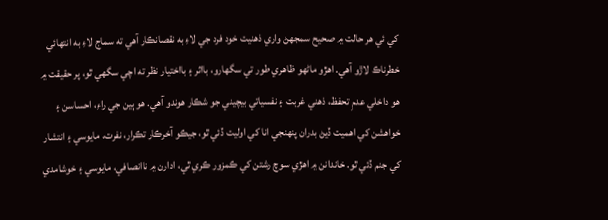کي ئي هر حالت ۾ صحيح سمجهڻ واري ذهنيت خود فرد جي لاءِ به نقصانڪار آهي ته سماج لاءِ به انتهائي خطرناڪ لاڙو آھي. اهڙو ماڻهو ظاهري طور تي سگھارو، بااثر ۽ بااختيار نظر ته اچي سگهي ٿو، پر حقيقت ۾ هو داخلي عدمِ تحفظ، ذهني غربت ۽ نفسياتي بيچيني جو شڪار هوندو آهي. هو ٻين جي راءِ، احساسن ۽ خواهشن کي اهميت ڏيڻ بدران پنهنجي انا کي اوليت ڏئي ٿو، جيڪو آخرڪار تڪرار، نفرت، مايوسي ۽ انتشار کي جنم ڏئي ٿو. خاندانن ۾ اهڙي سوچ رشتن کي ڪمزور ڪري ٿي، ادارن ۾ ناانصافي، مايوسي ۽ خوشامدي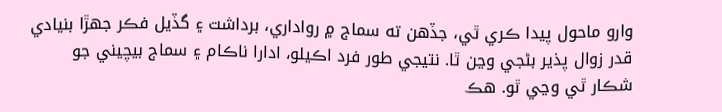وارو ماحول پيدا ڪري ٿي، جڏهن ته سماج ۾ رواداري، برداشت ۽ گڏيل فڪر جهڙا بنيادي قدر زوال پذير بڻجي وڃن ٿا. نتيجي طور فرد اڪيلو، ادارا ناڪام ۽ سماج بيچيني جو شڪار ٿي وڃي ٿو. هڪ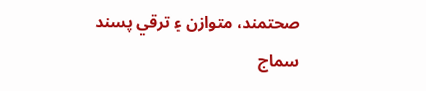صحتمند، متوازن ۽ ترقي پسند سماج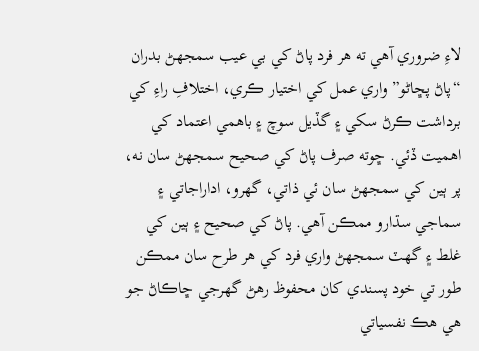لاءِ ضروري آهي ته هر فرد پاڻ کي بي عيب سمجهڻ بدران “پاڻ پڇاڻو” واري عمل کي اختيار ڪري، اختلافِ راءِ کي برداشت ڪرڻ سکي ۽ گڏيل سوچ ۽ باھمي اعتماد کي اهميت ڏئي. ڇوته صرف پاڻ کي صحيح سمجهڻ سان نه، پر ٻين کي سمجهڻ سان ئي ذاتي، گھرو، اداراجاتي ۽ سماجي سڌارو ممڪن آهي. پاڻ کي صحيح ۽ ٻين کي غلط ۽ گھٽ سمجھڻ واري فرد کي ھر طرح سان ممڪن طور تي خود پسندي کان محفوظ رھڻ گھرجي ڇاڪاڻ جو ھي ھڪ نفسياتي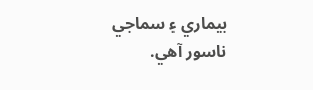بيماري ۽ سماجي ناسور آھي.